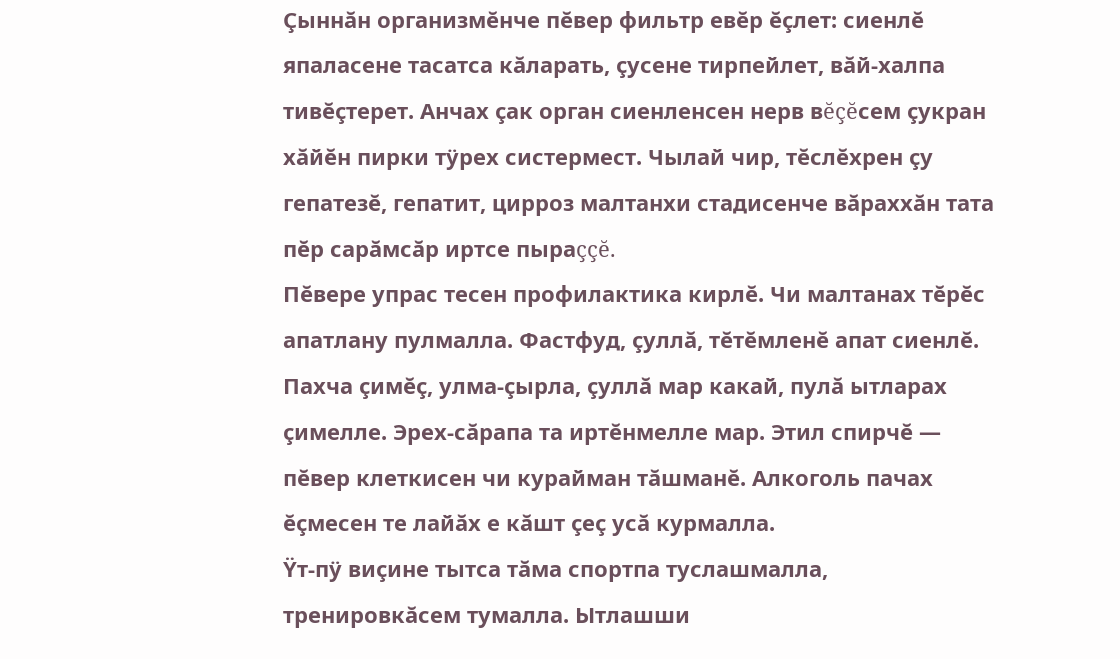Çыннăн организмĕнче пĕвер фильтр евĕр ĕçлет: сиенлĕ япаласене тасатса кăларать, çусене тирпейлет, вăй-халпа тивĕçтерет. Анчах çак орган сиенленсен нерв вĕçĕсем çукран хăйĕн пирки тÿрех систермест. Чылай чир, тĕслĕхрен çу гепатезĕ, гепатит, цирроз малтанхи стадисенче вăраххăн тата пĕр сарăмсăр иртсе пыраççĕ.
Пĕвере упрас тесен профилактика кирлĕ. Чи малтанах тĕрĕс апатлану пулмалла. Фастфуд, çуллă, тĕтĕмленĕ апат сиенлĕ. Пахча çимĕç, улма-çырла, çуллă мар какай, пулă ытларах çимелле. Эрех-сăрапа та иртĕнмелле мар. Этил спирчĕ — пĕвер клеткисен чи курайман тăшманĕ. Алкоголь пачах ĕçмесен те лайăх е кăшт çеç усă курмалла.
Ÿт-пÿ виçине тытса тăма спортпа туслашмалла, тренировкăсем тумалла. Ытлашши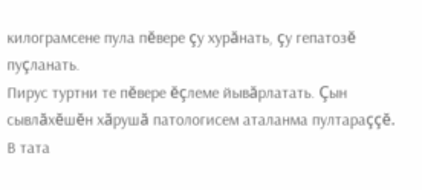килограмсене пула пĕвере çу хурăнать, çу гепатозĕ пуçланать.
Пирус туртни те пĕвере ĕçлеме йывăрлатать. Çын сывлăхĕшĕн хăрушă патологисем аталанма пултараççĕ.
В тата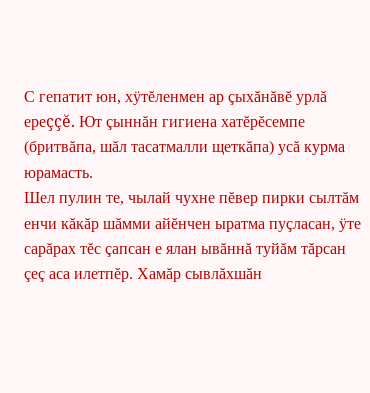С гепатит юн, хÿтĕленмен ар çыхăнăвĕ урлă ереççĕ. Ют çыннăн гигиена хатĕрĕсемпе (бритвăпа, шăл тасатмалли щеткăпа) усă курма юрамасть.
Шел пулин те, чылай чухне пĕвер пирки сылтăм енчи кăкăр шăмми айĕнчен ыратма пуçласан, ÿте сарăрах тĕс çапсан е ялан ывăннă туйăм тăрсан çеç аса илетпĕр. Хамăр сывлăхшăн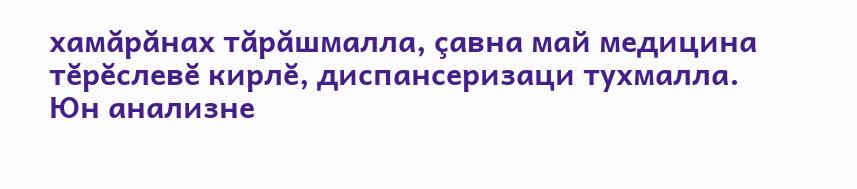хамăрăнах тăрăшмалла, çавна май медицина тĕрĕслевĕ кирлĕ, диспансеризаци тухмалла. Юн анализне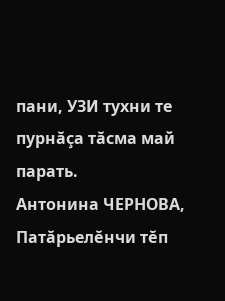пани, УЗИ тухни те пурнăçа тăсма май парать.
Антонина ЧЕРНОВА,
Патăрьелĕнчи тĕп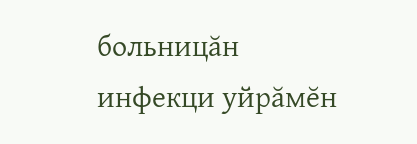больницăн инфекци уйрăмĕн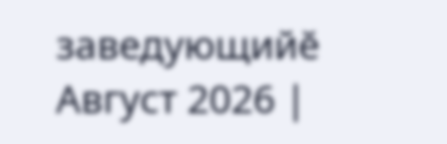заведующийĕ
Август 2026 |